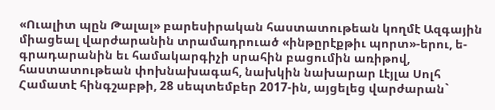«Ուալիտ պըն Թալալ» բարեսիրական հաստատութեան կողմէ Ազգային միացեալ վարժարանին տրամադրուած «ինթըրէքթիւ պորտ»-երու, ե-գրադարանին եւ համակարգիչի սրահին բացումին առիթով, հաստատութեան փոխնախագահ, նախկին նախարար Լէյլա Սոլհ Համատէ հինգշաբթի, 28 սեպտեմբեր 2017-ին, այցելեց վարժարան`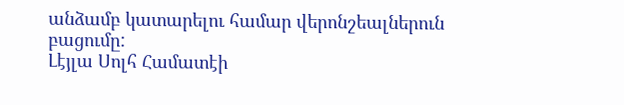անձամբ կատարելու համար վերոնշեալներուն բացումը:
Լէյլա Սոլհ Համատէի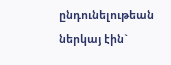ընդունելութեան ներկայ էին`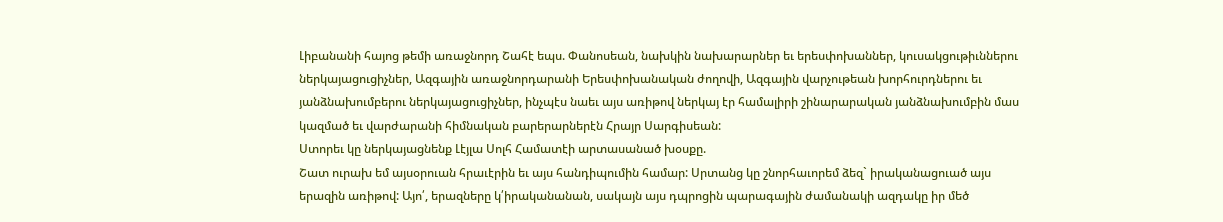Լիբանանի հայոց թեմի առաջնորդ Շահէ եպս. Փանոսեան, նախկին նախարարներ եւ երեսփոխաններ, կուսակցութիւններու ներկայացուցիչներ, Ազգային առաջնորդարանի Երեսփոխանական ժողովի, Ազգային վարչութեան խորհուրդներու եւ յանձնախումբերու ներկայացուցիչներ, ինչպէս նաեւ այս առիթով ներկայ էր համալիրի շինարարական յանձնախումբին մաս կազմած եւ վարժարանի հիմնական բարերարներէն Հրայր Սարգիսեան:
Ստորեւ կը ներկայացնենք Լէյլա Սոլհ Համատէի արտասանած խօսքը.
Շատ ուրախ եմ այսօրուան հրաւէրին եւ այս հանդիպումին համար: Սրտանց կը շնորհաւորեմ ձեզ` իրականացուած այս երազին առիթով: Այո՛, երազները կ՛իրականանան, սակայն այս դպրոցին պարագային ժամանակի ազդակը իր մեծ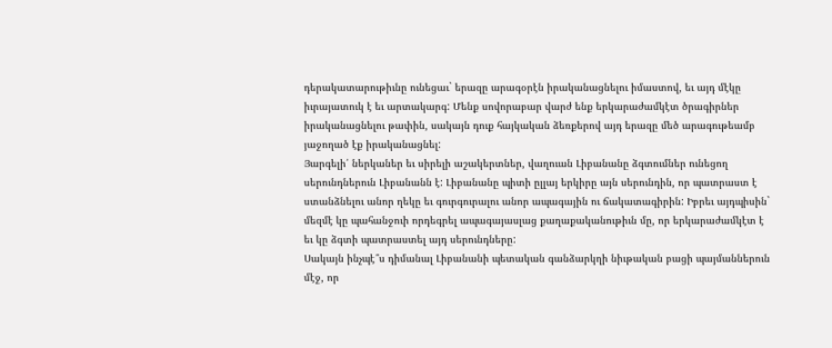դերակատարութիւնը ունեցաւ` երազը արագօրէն իրականացնելու իմաստով, եւ այդ մէկը իւրայատուկ է եւ արտակարգ: Մենք սովորաբար վարժ ենք երկարաժամկէտ ծրագիրներ իրականացնելու թափին, սակայն դուք հայկական ձեռքերով այդ երազը մեծ արագութեամբ յաջողած էք իրականացնել:
Յարգելի՛ ներկաներ եւ սիրելի աշակերտներ, վաղուան Լիբանանը ձգտումներ ունեցող սերունդներուն Լիբանանն է: Լիբանանը պիտի ըլլայ երկիրը այն սերունդին, որ պատրաստ է ստանձնելու անոր ղեկը եւ գուրգուրալու անոր ապագային ու ճակատագիրին: Իբրեւ այդպիսին` մեզմէ կը պահանջուի որդեգրել ապագայասլաց քաղաքականութիւն մը, որ երկարաժամկէտ է եւ կը ձգտի պատրաստել այդ սերունդները:
Սակայն ինչպէ՞ս դիմանալ Լիբանանի պետական գանձարկղի նիւթական բացի պայմաններուն մէջ, որ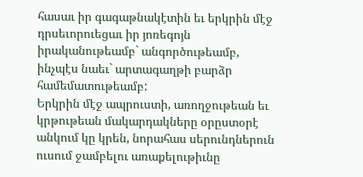հասաւ իր գագաթնակէտին եւ երկրին մէջ դրսեւորուեցաւ իր յոռեգոյն իրականութեամբ` անգործութեամբ, ինչպէս նաեւ` արտագաղթի բարձր համեմատութեամբ:
Երկրին մէջ ապրուստի, առողջութեան եւ կրթութեան մակարդակները օրըստօրէ անկում կը կրեն, նորահաս սերունդներուն ուսում ջամբելու առաքելութիւնը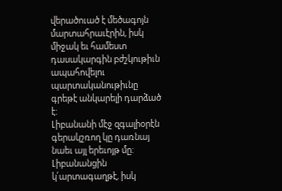վերածուած է մեծագոյն մարտահրաւէրին, իսկ միջակ եւ համեստ դասակարգին բժշկութիւն ապահովելու պարտականութիւնը գրեթէ անկարելի դարձած է:
Լիբանանի մէջ զգալիօրէն գերակշռող կը դառնայ նաեւ այլ երեւոյթ մը: Լիբանանցին կ՛արտագաղթէ, իսկ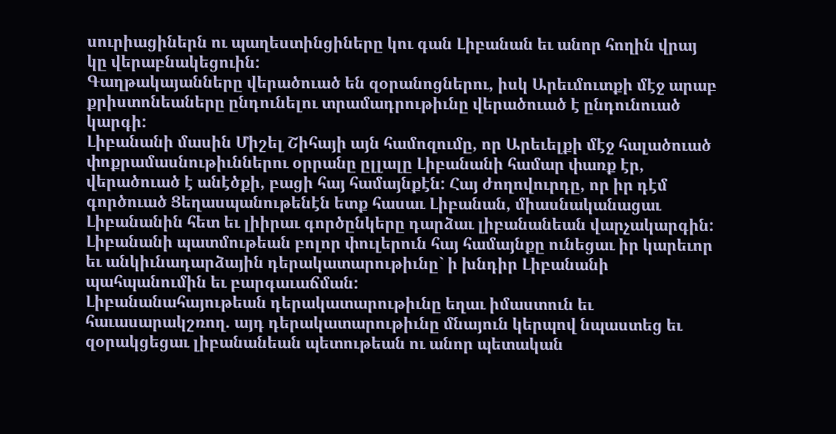սուրիացիներն ու պաղեստինցիները կու գան Լիբանան եւ անոր հողին վրայ կը վերաբնակեցուին:
Գաղթակայանները վերածուած են զօրանոցներու, իսկ Արեւմուտքի մէջ արաբ քրիստոնեաները ընդունելու տրամադրութիւնը վերածուած է ընդունուած կարգի:
Լիբանանի մասին Միշել Շիհայի այն համոզումը, որ Արեւելքի մէջ հալածուած փոքրամասնութիւններու օրրանը ըլլալը Լիբանանի համար փառք էր, վերածուած է անէծքի, բացի հայ համայնքէն: Հայ ժողովուրդը, որ իր դէմ գործուած Ցեղասպանութենէն ետք հասաւ Լիբանան, միասնականացաւ Լիբանանին հետ եւ լիիրաւ գործընկերը դարձաւ լիբանանեան վարչակարգին: Լիբանանի պատմութեան բոլոր փուլերուն հայ համայնքը ունեցաւ իր կարեւոր եւ անկիւնադարձային դերակատարութիւնը` ի խնդիր Լիբանանի պահպանումին եւ բարգաւաճման:
Լիբանանահայութեան դերակատարութիւնը եղաւ իմաստուն եւ հաւասարակշռող. այդ դերակատարութիւնը մնայուն կերպով նպաստեց եւ զօրակցեցաւ լիբանանեան պետութեան ու անոր պետական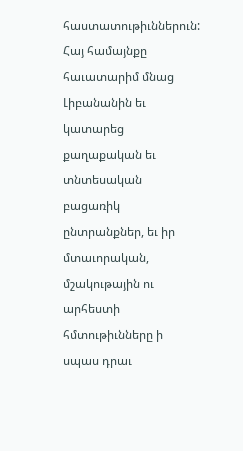հաստատութիւններուն: Հայ համայնքը հաւատարիմ մնաց Լիբանանին եւ կատարեց քաղաքական եւ տնտեսական բացառիկ ընտրանքներ, եւ իր մտաւորական, մշակութային ու արհեստի հմտութիւնները ի սպաս դրաւ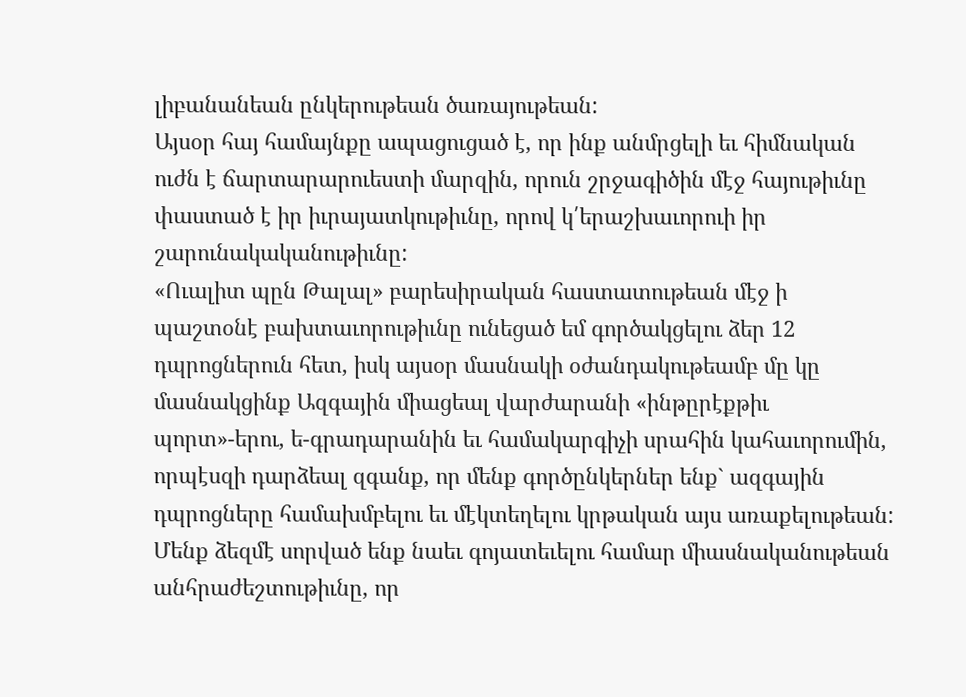լիբանանեան ընկերութեան ծառայութեան:
Այսօր հայ համայնքը ապացուցած է, որ ինք անմրցելի եւ հիմնական ուժն է ճարտարարուեստի մարզին, որուն շրջագիծին մէջ հայութիւնը փաստած է իր իւրայատկութիւնը, որով կ՛երաշխաւորուի իր շարունակականութիւնը:
«Ուալիտ պըն Թալալ» բարեսիրական հաստատութեան մէջ ի պաշտօնէ բախտաւորութիւնը ունեցած եմ գործակցելու ձեր 12 դպրոցներուն հետ, իսկ այսօր մասնակի օժանդակութեամբ մը կը մասնակցինք Ազգային միացեալ վարժարանի «ինթըրէքթիւ պորտ»-երու, ե-գրադարանին եւ համակարգիչի սրահին կահաւորումին, որպէսզի դարձեալ զգանք, որ մենք գործընկերներ ենք` ազգային դպրոցները համախմբելու եւ մէկտեղելու կրթական այս առաքելութեան:
Մենք ձեզմէ սորված ենք նաեւ գոյատեւելու համար միասնականութեան անհրաժեշտութիւնը, որ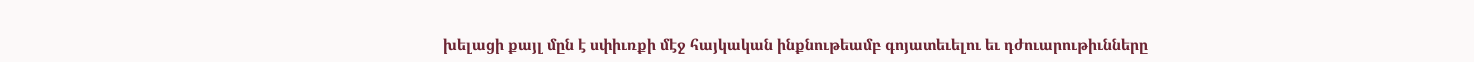խելացի քայլ մըն է սփիւռքի մէջ հայկական ինքնութեամբ գոյատեւելու եւ դժուարութիւնները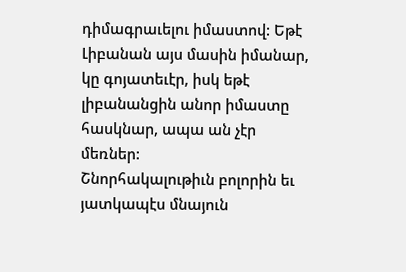դիմագրաւելու իմաստով: Եթէ Լիբանան այս մասին իմանար, կը գոյատեւէր, իսկ եթէ լիբանանցին անոր իմաստը հասկնար, ապա ան չէր մեռներ:
Շնորհակալութիւն բոլորին եւ յատկապէս մնայուն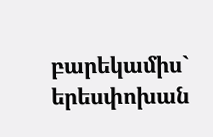բարեկամիս` երեսփոխան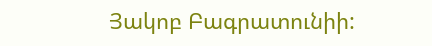Յակոբ Բագրատունիի: